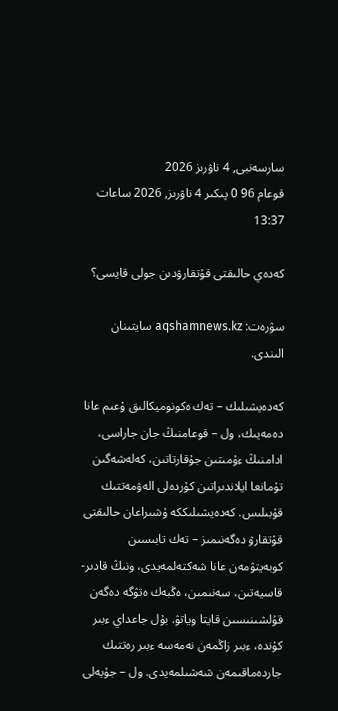سارسەنبى, 4 ناۋرىز 2026
قوعام 96 0 پىكىر 4 ناۋرىز, 2026 ساعات 13:37

كەدەي حالىقتى قۇتقارۋدىن جولى قايسى؟

سۋرەت: aqshamnews.kz سايتىنان الىندى.

كەدەيشىلىك – تەك ەكونوميكالىق ۇعىم عانا دەمەيىك، ول – قوعامنىڭ جان جاراسى، ادامنىڭ ءۇمىتىن جۇقارتاتىن، كەلەشەگىن تۇمانعا ايلاندىراتىن كۇردەلى الەۋمەتتىك قۇبىلىس. كەدەيشىلىككە ۇشىراعان حالىقتى قۇتقارۋ دەگەنىمىز – تەك تابىسىن كوبەيتۋمەن عانا شەكتەلمەيدى، ونىڭ قادىر-قاسيەتىن، سەنىمىن، ەڭبەك ەتۋگە دەگەن قۇلشىنىسىن قايتا وياتۋ. بۇل جاعداي ءبىر كۇندە، ءبىر زاڭمەن نەمەسە ءبىر رەتتىك جاردەماقىمەن شەشىلمەيدى. ول – جۇيەلى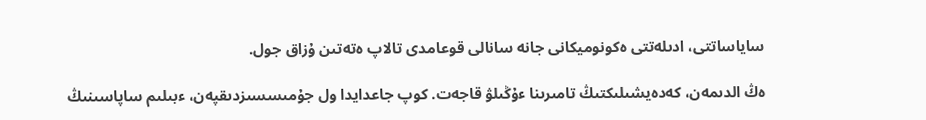ساياساتتى، ادىلەتتى ەكونوميكانى جانە سانالى قوعامدى تالاپ ەتەتىن ۇزاق جول.

ەڭ الدىمەن، كەدەيشىلىكتىڭ تامىرىنا ءۇڭىلۋ قاجەت. كوپ جاعدايدا ول جۇمىسسىزدىقپەن، ءبىلىم ساپاسىنىڭ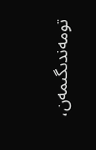تومەندىگىمەن،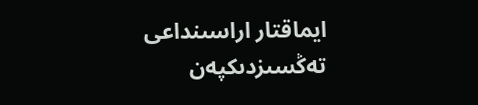ايماقتار اراسىنداعى تەڭسىزدىكپەن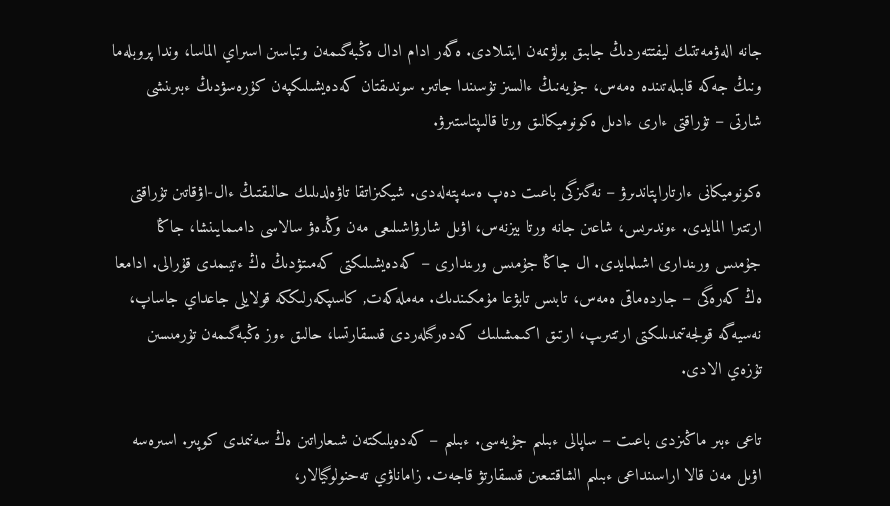جانە الەۋمەتتىك ليفتتەردىڭ جابىق بولۋىمەن ايتىلادى. ەگەر ادام ادال ەڭبەگىمەن وتباسىن اسىراي الماسا، وندا پروبلەما ونىڭ جەكە قابىلەتىندە ەمەس، جۇيەنىڭ ءالسىز تۇسىندا جاتىر. سوندىقتان كەدەيشىلىكپەن كۇرەسۋدىڭ ءبىرىنشى شارتى – تۇراقتى ءارى ءادىل ەكونوميكالىق ورتا قالىپتاستىرۋ.

ەكونوميكانى ءارتاراپتاندىرۋ – نەگىزگى باعىت دەپ ەسەپتەلەدى. شيكىزاتقا تاۋەلدىلىك حالىقتىڭ ءال-اۋقاتىن تۇراقتى ارتتىرا المايدى. ءوندىرىس، شاعىن جانە ورتا بيزنەس، اۋىل شارۋاشىلىعى مەن وڭدەۋ سالاسى دامىمايىنشا، جاڭا جۇمىس ورىندارى اشىلمايدى. ال جاڭا جۇمىس ورىندارى – كەدەيشىلىكتى كەمىتۋدىڭ ەڭ ءتيىمدى قۇرالى. ادامعا ەڭ كەرەگى – جاردەماقى ەمەس، تابىس تابۋعا مۇمكىندىك. مەملەكەت, كاسىپكەرلىككە قولايلى جاعداي جاساپ، نەسيەگە قولجەتىمدىلىكتى ارتتىرىپ، ارتىق اكىمشىلىك كەدەرگىلەردى قىسقارتسا، حالىق ءوز ەڭبەگىمەن تۇرمىسىن تۇزەي الادى.

تاعى ءبىر ماڭىزدى باعىت – ساپالى ءبىلىم جۇيەسى. ءبىلىم – كەدەيلىكتەن شىعاراتىن ەڭ سەنىمدى كوپىر. اسىرەسە اۋىل مەن قالا اراسىنداعى ءبىلىم الشاقتىعىن قىسقارتۋ قاجەت. زاماناۋي تەحنولوگيالار،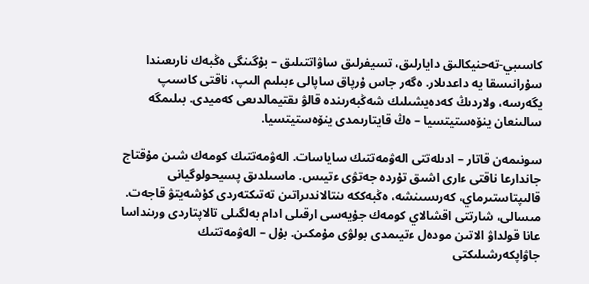كاسىبي-تەحنيكالىق دايارلىق، تسيفرلىق ساۋاتتىلىق – بۇگىنگى ەڭبەك نارىعىندا سۇرانىسقا يە داعدىلار. ەگەر جاس ۇرپاق ساپالى ءبىلىم الىپ، ناقتى كاسىپ يگەرسە، ولاردىڭ كەدەيشىلىك شەڭبەرىندە قالۋ ىقتيمالدىعى كەميدى. بىلىمگە سالىنعان ينۆەستيتسيا – ەڭ قايتارىمدى ينۆەستيتسيا.

سونىمەن قاتار – ادىلەتتى الەۋمەتتىك ساياسات. الەۋمەتتىك كومەك شىن مۇقتاج جاندارعا ناقتى ءارى اشىق تۇردە جەتۋى ءتيىس. ماسىلدىق پسيحولوگيانى قالىپتاستىرماي، كەرىسىنشە، ەڭبەككە ىنتالاندىراتىن تەتىكتەردى كۇشەيتۋ قاجەت. مىسالى، شارتتى اقشالاي كومەك جۇيەسى ارقىلى ادام بەلگىلى تالاپتاردى ورىنداسا عانا قولداۋ الاتىن مودەل ءتيىمدى بولۋى مۇمكىن. بۇل – الەۋمەتتىك جاۋاپكەرشىلىكتى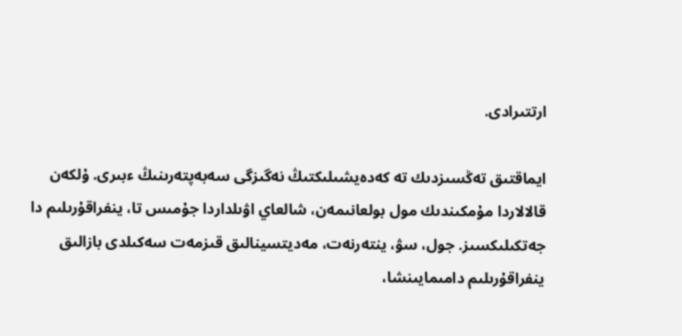ارتتىرادى.

ايماقتىق تەڭسىزدىك تە كەدەيشىلىكتىڭ نەگىزگى سەبەپتەرىنىڭ ءبىرى. ۇلكەن قالالاردا مۇمكىندىك مول بولعانىمەن، شالعاي اۋىلداردا جۇمىس تا، ينفراقۇرىلىم دا جەتكىلىكسىز. جول، سۋ، ينتەرنەت، مەديتسينالىق قىزمەت سەكىلدى بازالىق ينفراقۇرىلىم دامىمايىنشا،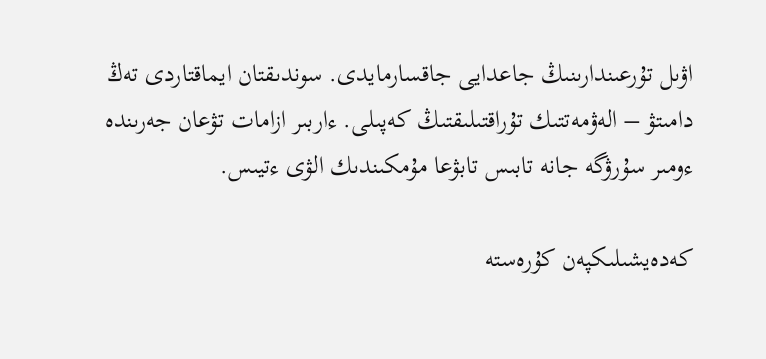اۋىل تۇرعىندارىنىڭ جاعدايى جاقسارمايدى. سوندىقتان ايماقتاردى تەڭ دامىتۋ – الەۋمەتتىك تۇراقتىلىقتىڭ كەپىلى. ءاربىر ازامات تۋعان جەرىندە ءومىر سۇرۋگە جانە تابىس تابۋعا مۇمكىندىك الۋى ءتيىس.

كەدەيشىلىكپەن كۇرەستە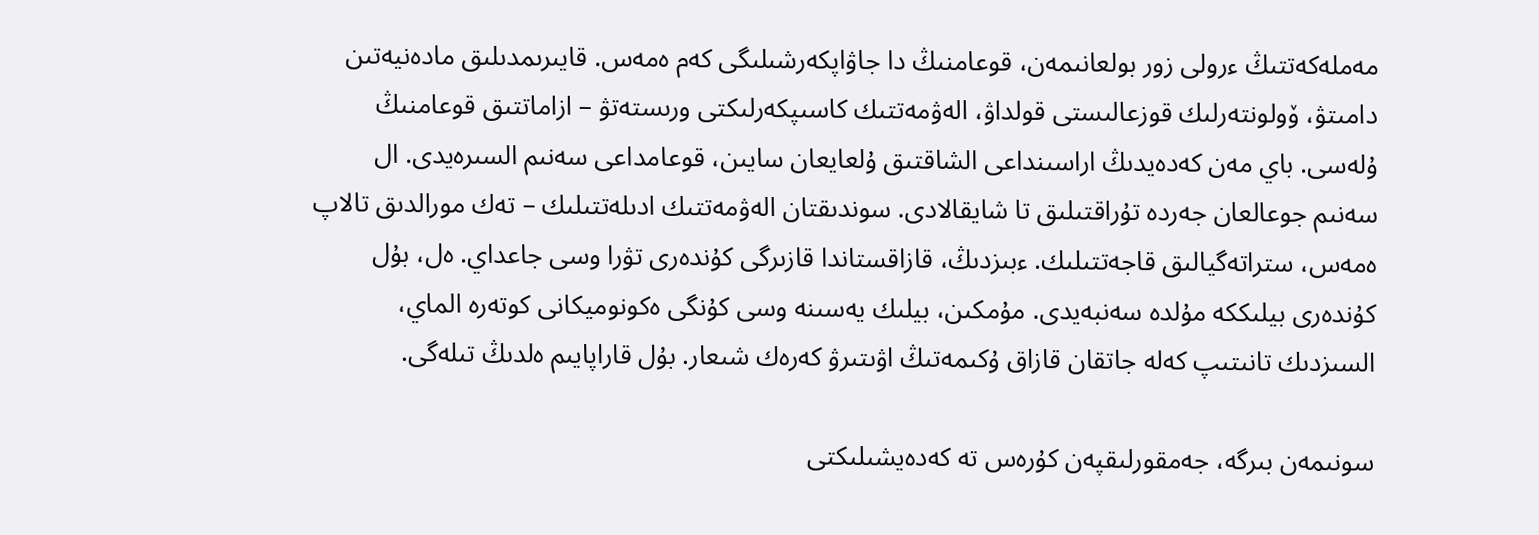مەملەكەتتىڭ ءرولى زور بولعانىمەن، قوعامنىڭ دا جاۋاپكەرشىلىگى كەم ەمەس. قايىرىمدىلىق مادەنيەتىن دامىتۋ، ۆولونتەرلىك قوزعالىستى قولداۋ، الەۋمەتتىك كاسىپكەرلىكتى ورىستەتۋ – ازاماتتىق قوعامنىڭ ۇلەسى. باي مەن كەدەيدىڭ اراسىنداعى الشاقتىق ۇلعايعان سايىن، قوعامداعى سەنىم السىرەيدى. ال سەنىم جوعالعان جەردە تۇراقتىلىق تا شايقالادى. سوندىقتان الەۋمەتتىك ادىلەتتىلىك – تەك مورالدىق تالاپ ەمەس، ستراتەگيالىق قاجەتتىلىك. ءبىزدىڭ، قازاقستاندا قازىرگى كۇندەرى تۋرا وسى جاعداي. ەل، بۇل كۇندەرى بيلىككە مۇلدە سەنبەيدى. مۇمكىن، بيلىك يەسىنە وسى كۇنگى ەكونوميكانى كوتەرە الماي، السىزدىك تانىتىپ كەلە جاتقان قازاق ۇكىمەتىڭ اۋىتىرۋ كەرەك شىعار. بۇل قاراپايىم ەلدىڭ تىلەگى.

سونىمەن بىرگە، جەمقورلىقپەن كۇرەس تە كەدەيشىلىكتى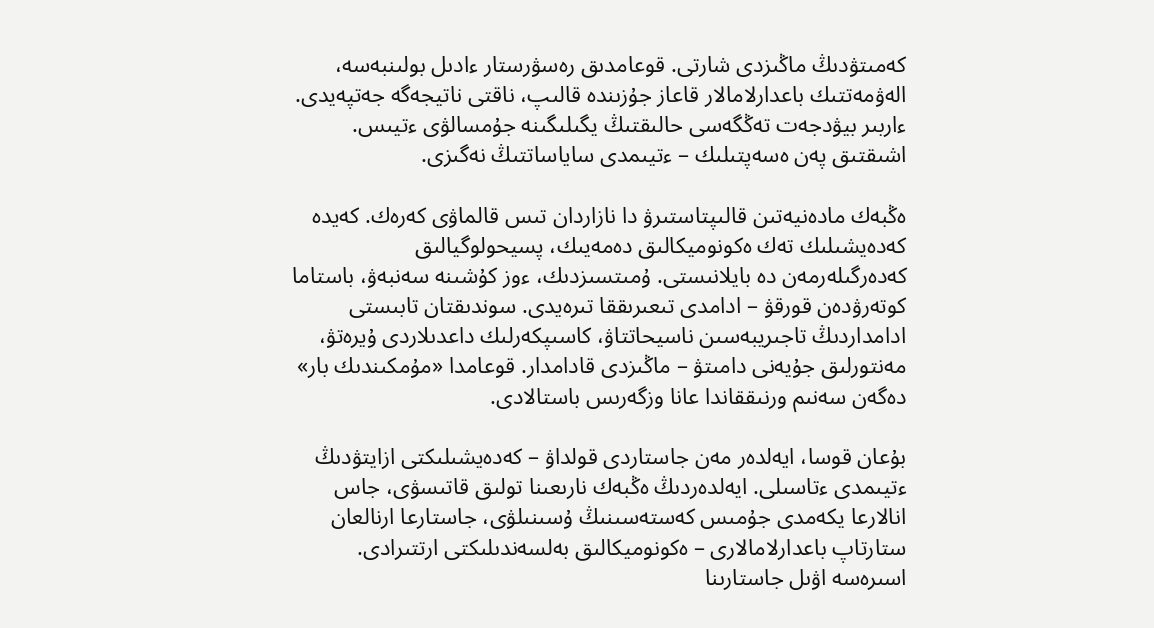كەمىتۋدىڭ ماڭىزدى شارتى. قوعامدىق رەسۋرستار ءادىل بولىنبەسە، الەۋمەتتىك باعدارلامالار قاعاز جۇزىندە قالىپ، ناقتى ناتيجەگە جەتپەيدى. ءاربىر بيۋدجەت تەڭگەسى حالىقتىڭ يگىلىگىنە جۇمسالۋى ءتيىس. اشىقتىق پەن ەسەپتىلىك – ءتيىمدى ساياساتتىڭ نەگىزى.

ەڭبەك مادەنيەتىن قالىپتاستىرۋ دا نازاردان تىس قالماۋى كەرەك. كەيدە كەدەيشىلىك تەك ەكونوميكالىق دەمەيىك، پسيحولوگيالىق كەدەرگىلەرمەن دە بايلانىستى. ۇمىتسىزدىك، ءوز كۇشىنە سەنبەۋ، باستاما كوتەرۋدەن قورقۋ – ادامدى تىعىرىققا تىرەيدى. سوندىقتان تابىستى ادامداردىڭ تاجىريبەسىن ناسيحاتتاۋ، كاسىپكەرلىك داعدىلاردى ۇيرەتۋ، مەنتورلىق جۇيەنى دامىتۋ – ماڭىزدى قادامدار. قوعامدا «مۇمكىندىك بار» دەگەن سەنىم ورنىققاندا عانا وزگەرىس باستالادى.

بۇعان قوسا، ايەلدەر مەن جاستاردى قولداۋ – كەدەيشىلىكتى ازايتۋدىڭ ءتيىمدى ءتاسىلى. ايەلدەردىڭ ەڭبەك نارىعىنا تولىق قاتىسۋى، جاس انالارعا يكەمدى جۇمىس كەستەسىنىڭ ۇسىنىلۋى، جاستارعا ارنالعان ستارتاپ باعدارلامالارى – ەكونوميكالىق بەلسەندىلىكتى ارتتىرادى. اسىرەسە اۋىل جاستارىنا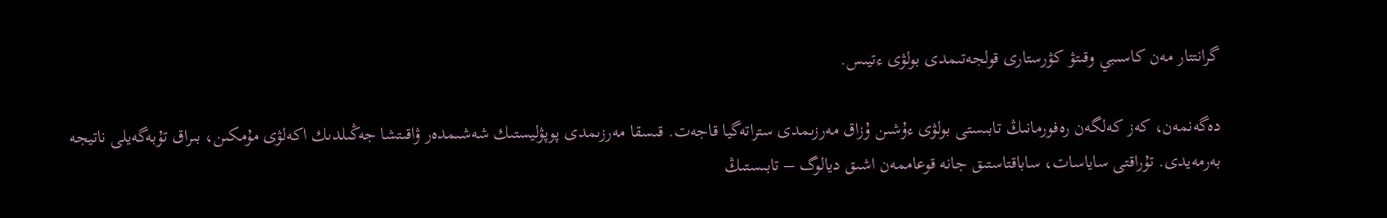گرانتتار مەن كاسىبي وقىتۋ كۋرستارى قولجەتىمدى بولۋى ءتيىس.

دەگەنمەن، كەز كەلگەن رەفورمانىڭ تابىستى بولۋى ءۇشىن ۇزاق مەرزىمدى ستراتەگيا قاجەت. قىسقا مەرزىمدى پوپۋليستىك شەشىمدەر ۋاقىتشا جەڭىلدىك اكەلۋى مۇمكىن، بىراق تۇبەگەيلى ناتيجە بەرمەيدى. تۇراقتى ساياسات، ساباقتاستىق جانە قوعاممەن اشىق ديالوگ – تابىستىڭ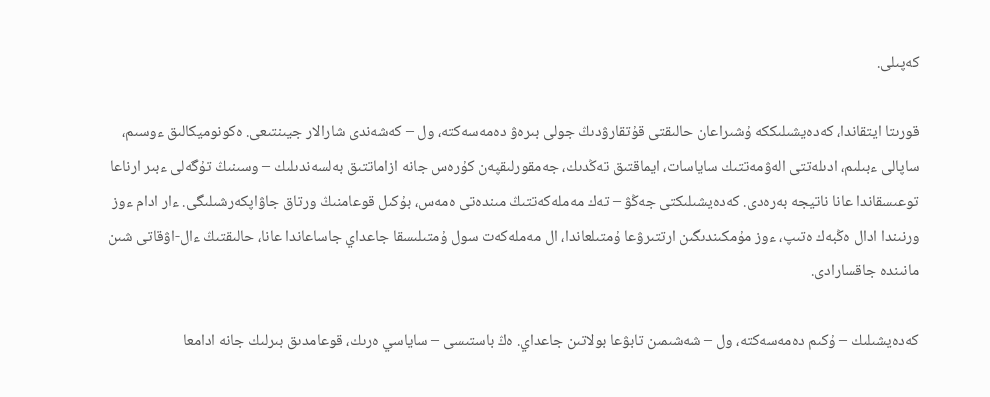كەپىلى.

قورىتا ايتقاندا، كەدەيشىلىككە ۇشىراعان حالىقتى قۇتقارۋدىڭ جولى بىرەۋ دەمەسەكتە، ول – كەشەندى شارالار جيىنتىعى. ەكونوميكالىق ءوسىم، ساپالى ءبىلىم، ادىلەتتى الەۋمەتتىك ساياسات، ايماقتىق تەڭدىك، جەمقورلىقپەن كۇرەس جانە ازاماتتىق بەلسەندىلىك – وسىنىڭ تۇگەلى ءبىر ارناعا توعىسقاندا عانا ناتيجە بەرەدى. كەدەيشىلىكتى جەڭۋ – تەك مەملەكەتتىڭ مىندەتى ەمەس، بۇكىل قوعامنىڭ ورتاق جاۋاپكەرشىلىگى. ءار ادام ءوز ورنىندا ادال ەڭبەك ەتىپ، ءوز مۇمكىندىگىن ارتتىرۋعا ۇمتىلعاندا، ال مەملەكەت سول ۇمتىلىسقا جاعداي جاساعاندا عانا، حالىقتىڭ ءال-اۋقاتى شىن مانىندە جاقسارادى.

كەدەيشىلىك – ۇكىم دەمەسەكتە، ول – شەشىمىن تابۋعا بولاتىن جاعداي. ەڭ باستىسى – ساياسي ەرىك، قوعامدىق بىرلىك جانە ادامعا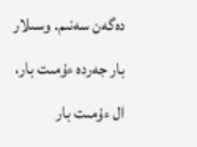دەگەن سەنىم. وسىلار بار جەردە ءۇمىت بار، ال ءۇمىت بار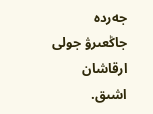جەردە جاڭعىرۋ جولى ارقاشان اشىق.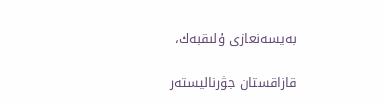بەيسەنعازى ۇلىقبەك،

قازاقستان جۋرناليستەر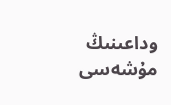وداعىنىڭ مۇشەسى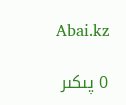Abai.kz

0 پىكىر